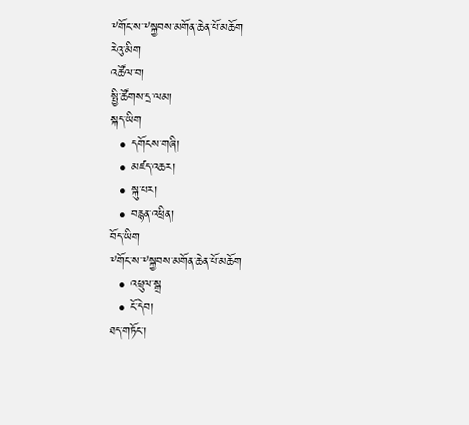༸གོང་ས་༸སྐྱབས་མགོན་ཆེན་པོ་མཆོག
རེའུ་མིག
འཚོལ་བ།
སྤྱི་ཚོགས་དྲ་ལམ།
སྐད་ཡིག
  • དགོངས་གཞི།
  • མཛད་འཆར།
  • སྐུ་པར།
  • བརྙན་འཕྲིན།
བོད་ཡིག
༸གོང་ས་༸སྐྱབས་མགོན་ཆེན་པོ་མཆོག
  • འཕྲུལ་སྒྲ
  • ངོ་དེབ།
ཐད་གཏོང་།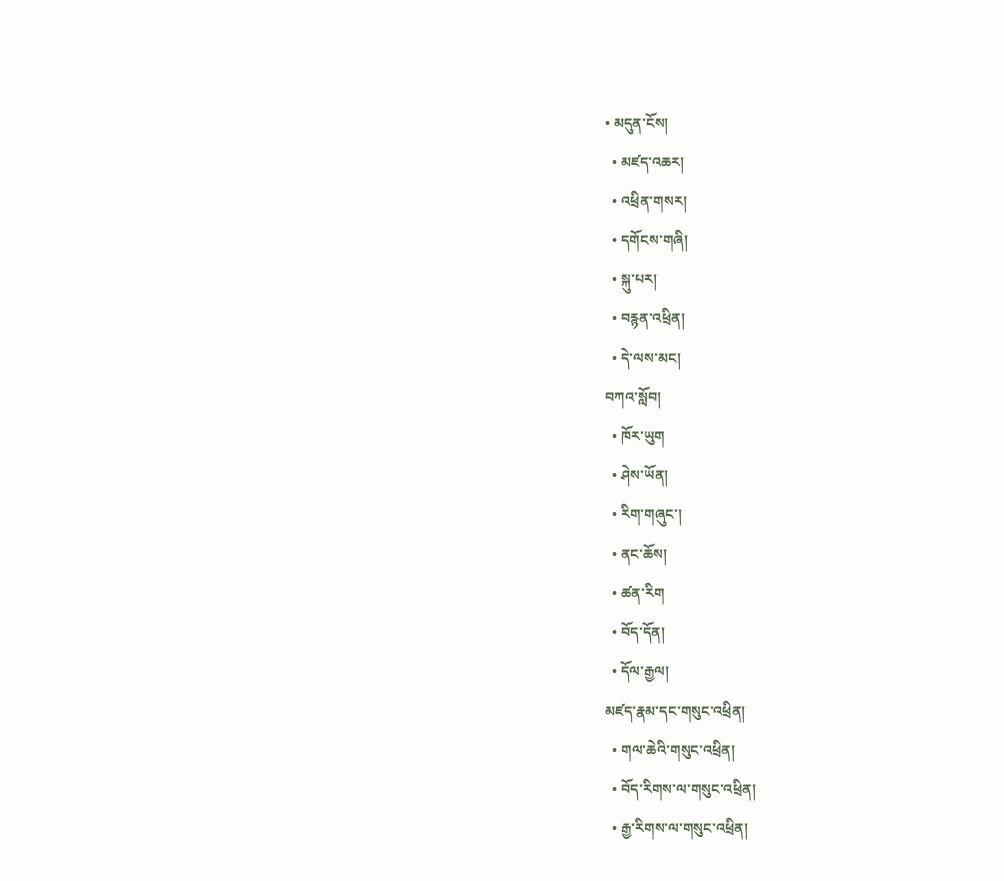• མདུན་ངོས།
  • མཛད་འཆར།
  • འཕྲིན་གསར།
  • དགོངས་གཞི།
  • སྐུ་པར།
  • བརྙན་འཕྲིན།
  • དེ་ལས་མང།
བཀའ་སློབ།
  • ཁོར་ཡུག
  • ཤེས་ཡོན།
  • རིག་གཞུང་།
  • ནང་ཆོས།
  • ཚན་རིག
  • བོད་དོན།
  • དོལ་རྒྱལ།
མཛད་རྣམ་དང་གསུང་འཕྲིན།
  • གལ་ཆེའི་གསུང་འཕྲིན།
  • བོད་རིགས་ལ་གསུང་འཕྲིན།
  • རྒྱ་རིགས་ལ་གསུང་འཕྲིན།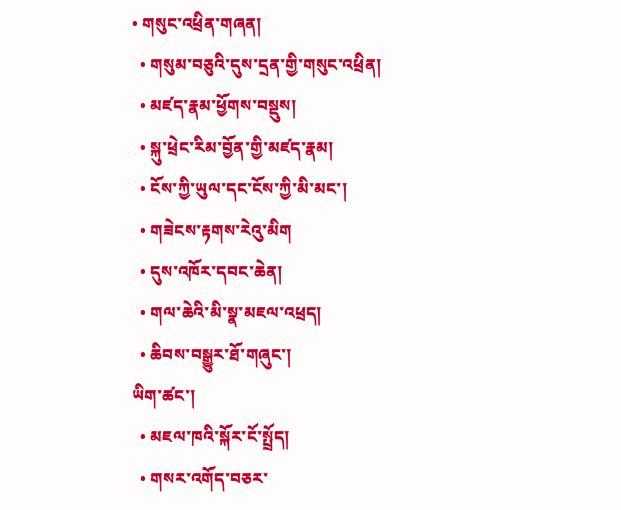• གསུང་འཕྲིན་གཞན།
  • གསུམ་བཅུའི་དུས་དྲན་གྱི་གསུང་འཕྲིན།
  • མཛད་རྣམ་ཕྱོགས་བསྡུས།
  • སྐུ་ཕྲེང་རིམ་བྱོན་གྱི་མཛད་རྣམ།
  • ངོས་ཀྱི་ཡུལ་དང་ངོས་ཀྱི་མི་མང་།
  • གཟེངས་རྟགས་རེའུ་མིག
  • དུས་འཁོར་དབང་ཆེན།
  • གལ་ཆེའི་མི་སྣ་མཇལ་འཕྲད།
  • ཆིབས་བསྒྱུར་ཐོ་གཞུང་།
ཡིག་ཚང་།
  • མཇལ་ཁའི་སྐོར་ངོ་སྤྲོད།
  • གསར་འགོད་བཅར་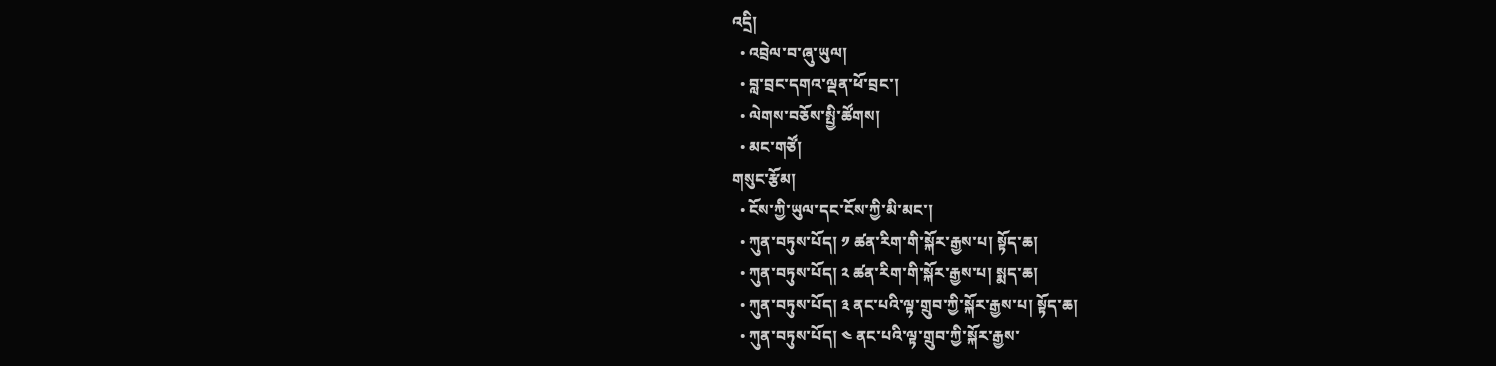འདྲི།
  • འབྲེལ་བ་ཞུ་ཡུལ།
  • བླ་བྲང་དགའ་ལྡན་ཕོ་བྲང་།
  • ལེགས་བཅོས་སྤྱི་ཚོགས།
  • མང་གཙོ།
གསུང་རྩོམ།
  • ངོས་ཀྱི་ཡུལ་དང་ངོས་ཀྱི་མི་མང་།
  • ཀུན་བཏུས་པོད། ༡ ཚན་རིག་གི་སྐོར་རྒྱས་པ། སྟོད་ཆ།
  • ཀུན་བཏུས་པོད། ༢ ཚན་རིག་གི་སྐོར་རྒྱས་པ། སྨད་ཆ།
  • ཀུན་བཏུས་པོད། ༣ ནང་པའི་ལྟ་གྲུབ་ཀྱི་སྐོར་རྒྱས་པ། སྟོད་ཆ།
  • ཀུན་བཏུས་པོད། ༤ ནང་པའི་ལྟ་གྲུབ་ཀྱི་སྐོར་རྒྱས་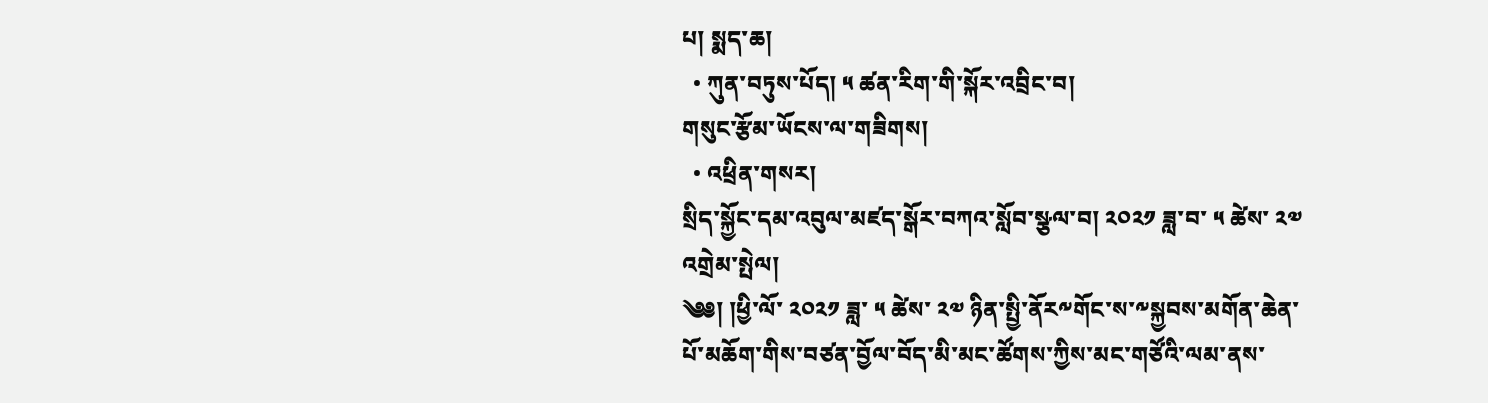པ། སྨད་ཆ།
  • ཀུན་བཏུས་པོད། ༥ ཚན་རིག་གི་སྐོར་འབྲིང་བ།
གསུང་རྩོམ་ཡོངས་ལ་གཟིགས།
  • འཕྲིན་གསར།
སྲིད་སྐྱོང་དམ་འབུལ་མཛད་སྒོར་བཀའ་སློབ་སྩལ་བ། ༢༠༢༡ ཟླ་བ་ ༥ ཚེས་ ༢༧
འགྲེམ་སྤེལ།
༄༅། །ཕྱི་ལོ་ ༢༠༢༡ ཟླ་ ༥ ཚེས་ ༢༧ ཉིན་སྤྱི་ནོར༸གོང་ས་༸སྐྱབས་མགོན་ཆེན་པོ་མཆོག་གིས་བཙན་བྱོལ་བོད་མི་མང་ཚོགས་ཀྱིས་མང་གཙོའི་ལམ་ནས་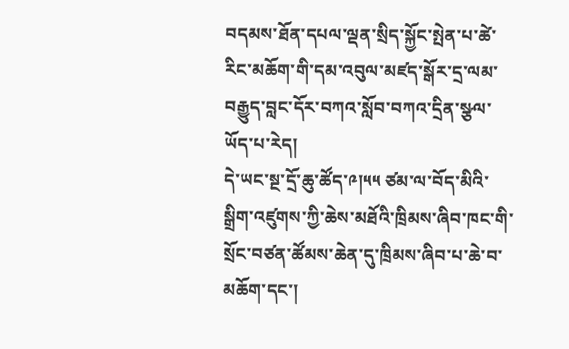བདམས་ཐོན་དཔལ་ལྡན་སྲིད་སྐྱོང་སྤེན་པ་ཚེ་རིང་མཆོག་གི་དམ་འབུལ་མཛད་སྒོར་དྲ་ལམ་བརྒྱུད་བླང་དོར་བཀའ་སློབ་བཀའ་དྲིན་སྩལ་ཡོད་པ་རེད།
དེ་ཡང་སྔ་དྲོ་ཆུ་ཚོད་༩།༥༥ ཙམ་ལ་བོད་མིའི་སྒྲིག་འཛུགས་ཀྱི་ཆེས་མཐོའི་ཁྲིམས་ཞིབ་ཁང་གི་སྲོང་བཙན་ཚོམས་ཆེན་དུ་ཁྲིམས་ཞིབ་པ་ཆེ་བ་མཆོག་དང་།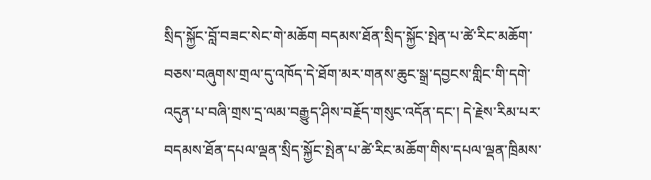སྲིད་སྐྱོང་བློ་བཟང་སེང་གེ་མཆོག བདམས་ཐོན་སྲིད་སྐྱོང་སྤེན་པ་ཚེ་རིང་མཆོག་བཅས་བཞུགས་གྲལ་དུ་འཁོད་དེ་ཐོག་མར་གནས་ཆུང་སྒྲ་དབྱངས་གླིང་གི་དགེ་འདུན་པ་བཞི་གྲས་དྲ་ལམ་བརྒྱུད་ཤིས་བརྗོད་གསུང་འདོན་དང་། དེ་རྗེས་རིམ་པར་བདམས་ཐོན་དཔལ་ལྡན་སྲིད་སྐྱོང་སྤེན་པ་ཚེ་རིང་མཆོག་གིས་དཔལ་ལྡན་ཁྲིམས་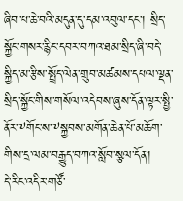ཞིབ་པ་ཆེ་བའི་མདུན་དུ་དམ་འབུལ་དང་། སྲིད་སྐྱོང་གསར་རྙིང་དབར་བཀའ་ཐམ་སྲིད་ཞི་བདེ་སྐྱིད་མ་རྩིས་སྤྲོད་ལེན་གྲུབ་མཚམས་དཔལ་ལྡན་སྲིད་སྐྱོང་གིས་གསོལ་འདེབས་ཞུས་དོན་ལྟར་སྤྱི་ནོར་༸གོང་ས་༸སྐྱབས་མགོན་ཆེན་པོ་མཆོག་གིས་དྲ་ལམ་བརྒྱུད་བཀའ་སློབ་སྩལ་དོན།
དེ་རིང་འདིར་གཙོ་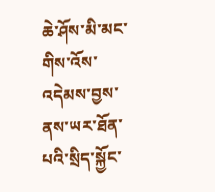ཆེ་ཤོས་མི་མང་གིས་འོས་འདེམས་བྱས་ནས་ཡར་ཐོན་པའི་སྲིད་སྐྱོང་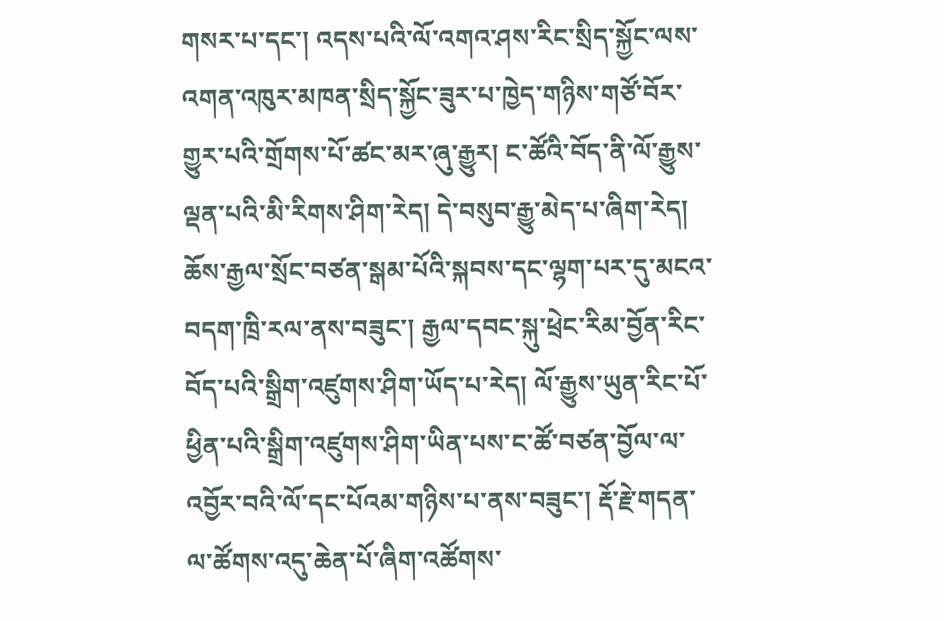གསར་པ་དང་། འདས་པའི་ལོ་འགའ་ཤས་རིང་སྲིད་སྐྱོང་ལས་འགན་འཁུར་མཁན་སྲིད་སྐྱོང་ཟུར་པ་ཁྱེད་གཉིས་གཙོ་བོར་གྱུར་པའི་གྲོགས་པོ་ཚང་མར་ཞུ་རྒྱུར། ང་ཚོའི་བོད་ནི་ལོ་རྒྱུས་ལྡན་པའི་མི་རིགས་ཤིག་རེད། དེ་བསུབ་རྒྱུ་མེད་པ་ཞིག་རེད། ཆོས་རྒྱལ་སྲོང་བཙན་སྒམ་པོའི་སྐབས་དང་ལྷག་པར་དུ་མངའ་བདག་ཁྲི་རལ་ནས་བཟུང་། རྒྱལ་དབང་སྐུ་ཕྲེང་རིམ་བྱོན་རིང་བོད་པའི་སྒྲིག་འཛུགས་ཤིག་ཡོད་པ་རེད། ལོ་རྒྱུས་ཡུན་རིང་པོ་ཕྱིན་པའི་སྒྲིག་འཛུགས་ཤིག་ཡིན་པས་ང་ཚོ་བཙན་བྱོལ་ལ་འབྱོར་བའི་ལོ་དང་པོའམ་གཉིས་པ་ནས་བཟུང་། རྡོ་རྗེ་གདན་ལ་ཚོགས་འདུ་ཆེན་པོ་ཞིག་འཚོགས་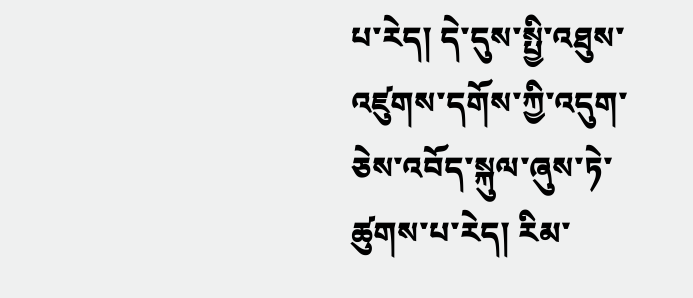པ་རེད། དེ་དུས་སྤྱི་འཐུས་འཛུགས་དགོས་ཀྱི་འདུག་ཅེས་འབོད་སྐུལ་ཞུས་ཏེ་ཚུགས་པ་རེད། རིམ་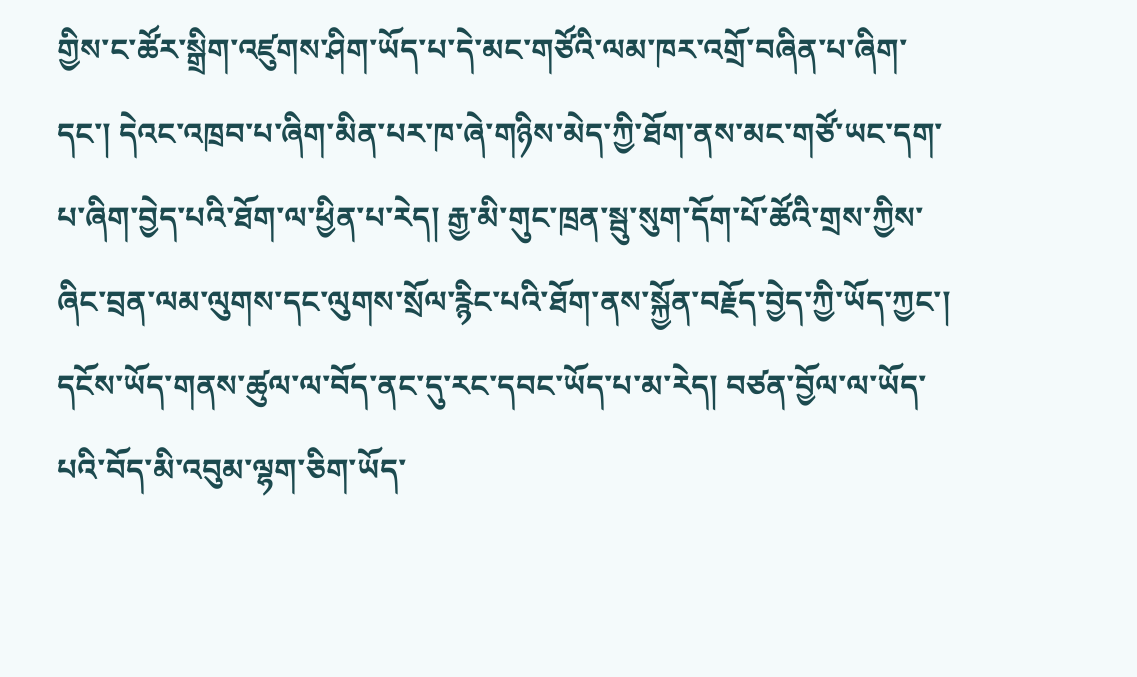གྱིས་ང་ཚོར་སྒྲིག་འཛུགས་ཤིག་ཡོད་པ་དེ་མང་གཙོའི་ལམ་ཁར་འགྲོ་བཞིན་པ་ཞིག་དང་། དེའང་འཁྲབ་པ་ཞིག་མིན་པར་ཁ་ཞེ་གཉིས་མེད་ཀྱི་ཐོག་ནས་མང་གཙོ་ཡང་དག་པ་ཞིག་བྱེད་པའི་ཐོག་ལ་ཕྱིན་པ་རེད། རྒྱ་མི་གུང་ཁྲན་སྦུ་སུག་དོག་པོ་ཚོའི་གྲས་ཀྱིས་ཞིང་བྲན་ལམ་ལུགས་དང་ལུགས་སྲོལ་རྙིང་པའི་ཐོག་ནས་སྐྱོན་བརྗོད་བྱེད་ཀྱི་ཡོད་ཀྱང་། དངོས་ཡོད་གནས་ཚུལ་ལ་བོད་ནང་དུ་རང་དབང་ཡོད་པ་མ་རེད། བཙན་བྱོལ་ལ་ཡོད་པའི་བོད་མི་འབུམ་ལྷག་ཅིག་ཡོད་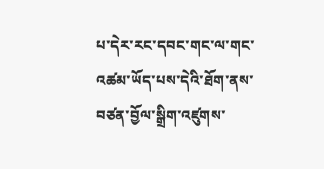པ་དེར་རང་དབང་གང་ལ་གང་འཚམ་ཡོད་པས་དེའི་ཐོག་ནས་བཙན་བྱོལ་སྒྲིག་འཛུགས་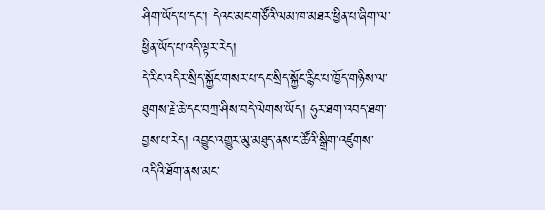ཤིག་ཡོད་པ་དང་། དེའང་མང་གཙོའི་ལམ་ཁ་མཐར་ཕྱིན་པ་ཞིག་ལ་ཕྱིན་ཡོད་པ་འདི་ལྟར་རེད།
དེ་རིང་འདིར་སྲིད་སྐྱོང་གསར་པ་དང་སྲིད་སྐྱོང་རྙིང་པ་ཁྱོད་གཉིས་ལ་ཐུགས་རྗེ་ཆེ་དང་བཀྲ་ཤིས་བདེ་ལེགས་ཡོད། ཧུར་ཐག་འབད་ཐག་བྱས་པ་རེད། འབྱུང་འགྱུར་མུ་མཐུད་ནས་ང་ཚོའི་སྒྲིག་འཛུགས་འདིའི་ཐོག་ནས་མང་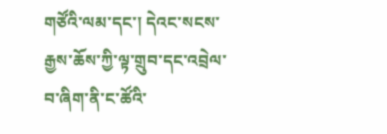གཙོའི་ལམ་དང་། དེའང་སངས་རྒྱས་ཆོས་ཀྱི་ལྟ་གྲུབ་དང་འབྲེལ་བ་ཞིག་ནི་ང་ཚོའི་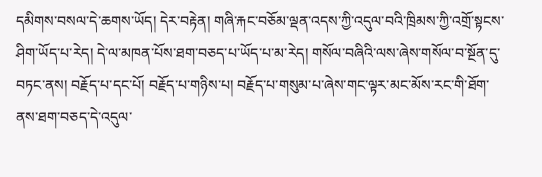དམིགས་བསལ་དེ་ཆགས་ཡོད། དེར་བརྟེན། གཞི་རྐང་བཅོམ་ལྡན་འདས་ཀྱི་འདུལ་བའི་ཁྲིམས་ཀྱི་འགྲོ་སྟངས་ཤིག་ཡོད་པ་རེད། དེ་ལ་མཁན་པོས་ཐག་བཅད་པ་ཡོད་པ་མ་རེད། གསོལ་བཞིའི་ལས་ཞེས་གསོལ་བ་སྔོན་དུ་བཏང་ནས། བརྗོད་པ་དང་པོ། བརྗོད་པ་གཉིས་པ། བརྗོད་པ་གསུམ་པ་ཞེས་གང་ལྟར་མང་མོས་རང་གི་ཐོག་ནས་ཐག་བཅད་དེ་འདུལ་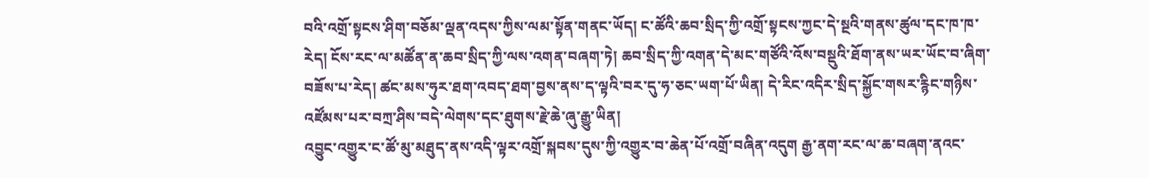བའི་འགྲོ་སྟངས་ཤིག་བཅོམ་ལྡན་འདས་ཀྱིས་ལམ་སྟོན་གནང་ཡོད། ང་ཚོའི་ཆབ་སྲིད་ཀྱི་འགྲོ་སྟངས་ཀྱང་དེ་སྔའི་གནས་ཚུལ་དང་ཁ་ཁ་རེད། ངོས་རང་ལ་མཚོན་ན་ཆབ་སྲིད་ཀྱི་ལས་འགན་བཞག་ཏེ། ཆབ་སྲིད་ཀྱི་འགན་དེ་མང་གཙོའི་འོས་བསྡུའི་ཐོག་ནས་ཡར་ཡོང་བ་ཞིག་བཟོས་པ་རེད། ཚང་མས་ཧུར་ཐག་འབད་ཐག་བྱས་ནས་ད་ལྟའི་བར་དུ་ཧ་ཅང་ཡག་པོ་ཡིན། དེ་རིང་འདིར་སྲིད་སྐྱོང་གསར་རྙིང་གཉིས་འཛོམས་པར་བཀྲ་ཤིས་བདེ་ལེགས་དང་ཐུགས་རྗེ་ཆེ་ཞུ་རྒྱུ་ཡིན།
འབྱུང་འགྱུར་ང་ཚོ་མུ་མཐུད་ནས་འདི་ལྟར་འགྲོ་སྐབས་དུས་ཀྱི་འགྱུར་བ་ཆེན་པོ་འགྲོ་བཞིན་འདུག རྒྱ་ནག་རང་ལ་ཆ་བཞག་ནའང་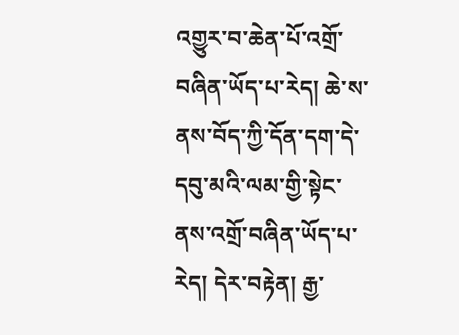འགྱུར་བ་ཆེན་པོ་འགྲོ་བཞིན་ཡོད་པ་རེད། ཆེ་ས་ནས་བོད་ཀྱི་དོན་དག་དེ་དབུ་མའི་ལམ་གྱི་སྟེང་ནས་འགྲོ་བཞིན་ཡོད་པ་རེད། དེར་བརྟེན། རྒྱ་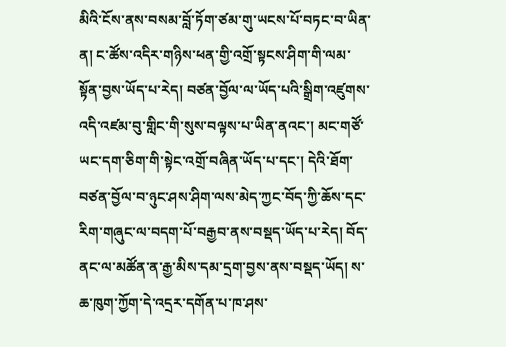མིའི་ངོས་ནས་བསམ་བློ་ཏོག་ཙམ་གུ་ཡངས་པོ་བཏང་བ་ཡིན་ན། ང་ཚོས་འདིར་གཉིས་ཕན་གྱི་འགྲོ་སྟངས་ཤིག་གི་ལམ་སྟོན་བྱས་ཡོད་པ་རེད། བཙན་བྱོལ་ལ་ཡོད་པའི་སྒྲིག་འཛུགས་འདི་འཛམ་བུ་གླིང་གི་སུས་བལྟས་པ་ཡིན་ནའང་། མང་གཙོ་ཡང་དག་ཅིག་གི་སྟེང་འགྲོ་བཞིན་ཡོད་པ་དང་། དེའི་ཐོག་བཙན་བྱོལ་བ་ཉུང་ཤས་ཤིག་ལས་མེད་ཀྱང་བོད་ཀྱི་ཆོས་དང་རིག་གཞུང་ལ་བདག་པོ་བརྒྱབ་ནས་བསྡད་ཡོད་པ་རེད། བོད་ནང་ལ་མཚོན་ན་རྒྱ་མིས་དམ་དྲག་བྱས་ནས་བསྡད་ཡོད། ས་ཆ་ཁུག་ཀྱོག་དེ་འདྲར་དགོན་པ་ཁ་ཤས་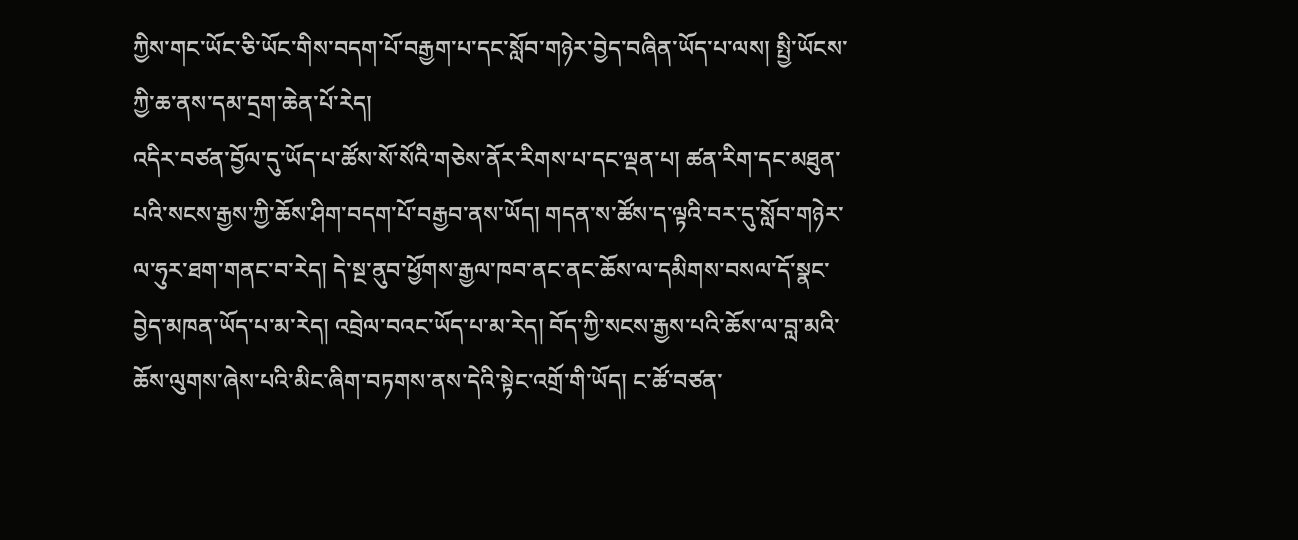ཀྱིས་གང་ཡོང་ཅི་ཡོང་གིས་བདག་པོ་བརྒྱག་པ་དང་སློབ་གཉེར་བྱེད་བཞིན་ཡོད་པ་ལས། སྤྱི་ཡོངས་ཀྱི་ཆ་ནས་དམ་དྲག་ཆེན་པོ་རེད།
འདིར་བཙན་བྱོལ་དུ་ཡོད་པ་ཚོས་སོ་སོའི་གཅེས་ནོར་རིགས་པ་དང་ལྡན་པ། ཚན་རིག་དང་མཐུན་པའི་སངས་རྒྱས་ཀྱི་ཆོས་ཤིག་བདག་པོ་བརྒྱབ་ནས་ཡོད། གདན་ས་ཚོས་ད་ལྟའི་བར་དུ་སློབ་གཉེར་ལ་ཧུར་ཐག་གནང་བ་རེད། དེ་སྔ་ནུབ་ཕྱོགས་རྒྱལ་ཁབ་ནང་ནང་ཆོས་ལ་དམིགས་བསལ་དོ་སྣང་བྱེད་མཁན་ཡོད་པ་མ་རེད། འབྲེལ་བའང་ཡོད་པ་མ་རེད། བོད་ཀྱི་སངས་རྒྱས་པའི་ཆོས་ལ་བླ་མའི་ཆོས་ལུགས་ཞེས་པའི་མིང་ཞིག་བཏགས་ནས་དེའི་སྟེང་འགྲོ་གི་ཡོད། ང་ཚོ་བཙན་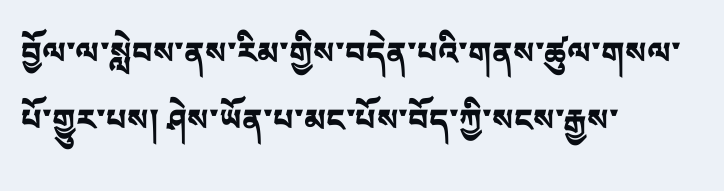བྱོལ་ལ་སླེབས་ནས་རིམ་གྱིས་བདེན་པའི་གནས་ཚུལ་གསལ་པོ་གྱུར་པས། ཤེས་ཡོན་པ་མང་པོས་བོད་ཀྱི་སངས་རྒྱས་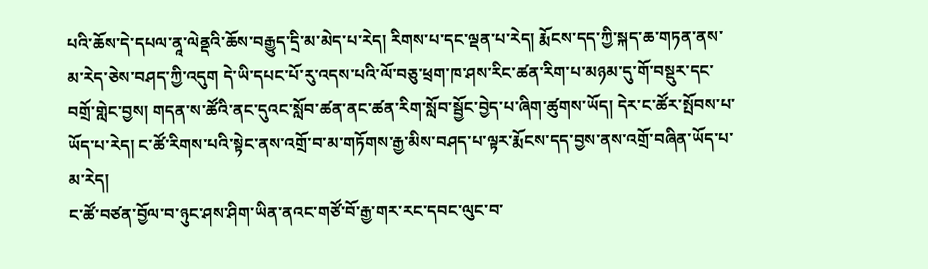པའི་ཆོས་དེ་དཔལ་ནཱ་ལེནྡའི་ཆོས་བརྒྱུད་དྲི་མ་མེད་པ་རེད། རིགས་པ་དང་ལྡན་པ་རེད། རྨོངས་དད་ཀྱི་སྐད་ཆ་གཏན་ནས་མ་རེད་ཅེས་བཤད་ཀྱི་འདུག དེ་ཡི་དཔང་པོ་རུ་འདས་པའི་ལོ་བཅུ་ཕྲག་ཁ་ཤས་རིང་ཚན་རིག་པ་མཉམ་དུ་གོ་བསྡུར་དང་བགྲོ་གླེང་བྱས། གདན་ས་ཚོའི་ནང་དུའང་སློབ་ཚན་ནང་ཚན་རིག་སློབ་སྦྱོང་བྱེད་པ་ཞིག་ཚུགས་ཡོད། དེར་ང་ཚོར་སྤོབས་པ་ཡོད་པ་རེད། ང་ཚོ་རིགས་པའི་སྟེང་ནས་འགྲོ་བ་མ་གཏོགས་རྒྱ་མིས་བཤད་པ་ལྟར་རྨོངས་དད་བྱས་ནས་འགྲོ་བཞིན་ཡོད་པ་མ་རེད།
ང་ཚོ་བཙན་བྱོལ་བ་ཉུང་ཤས་ཤིག་ཡིན་ནའང་གཙོ་བོ་རྒྱ་གར་རང་དབང་ལུང་བ་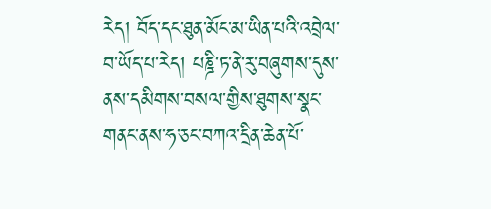རེད། བོད་དང་ཐུན་མོང་མ་ཡིན་པའི་འབྲེལ་བ་ཡོད་པ་རེད། པཎྜི་ཏ་ནེ་རུ་བཞུགས་དུས་ནས་དམིགས་བསལ་གྱིས་ཐུགས་སྣང་གནང་ནས་ཧ་ཅང་བཀའ་དྲིན་ཆེན་པོ་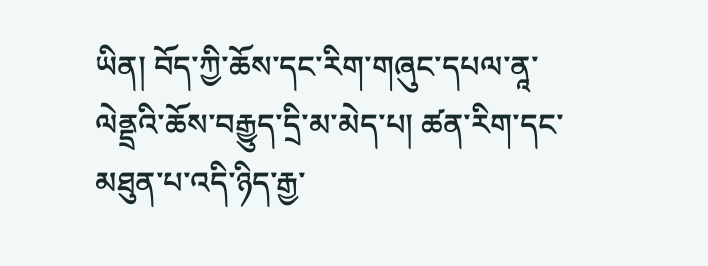ཡིན། བོད་ཀྱི་ཆོས་དང་རིག་གཞུང་དཔལ་ནཱ་ལེནྡྲའི་ཆོས་བརྒྱུད་དྲི་མ་མེད་པ། ཚན་རིག་དང་མཐུན་པ་འདི་ཉིད་རྒྱ་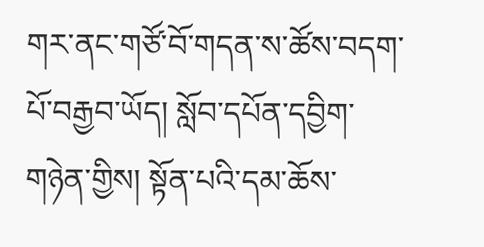གར་ནང་གཙོ་བོ་གདན་ས་ཚོས་བདག་པོ་བརྒྱབ་ཡོད། སློབ་དཔོན་དབྱིག་གཉེན་གྱིས། སྟོན་པའི་དམ་ཆོས་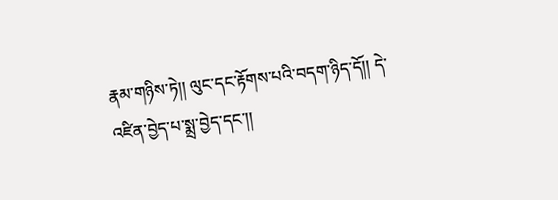རྣམ་གཉིས་ཏེ།། ལུང་དང་རྟོགས་པའི་བདག་ཉིད་དོ།། དེ་འཛིན་བྱེད་པ་སྨྲ་བྱེད་དང་།།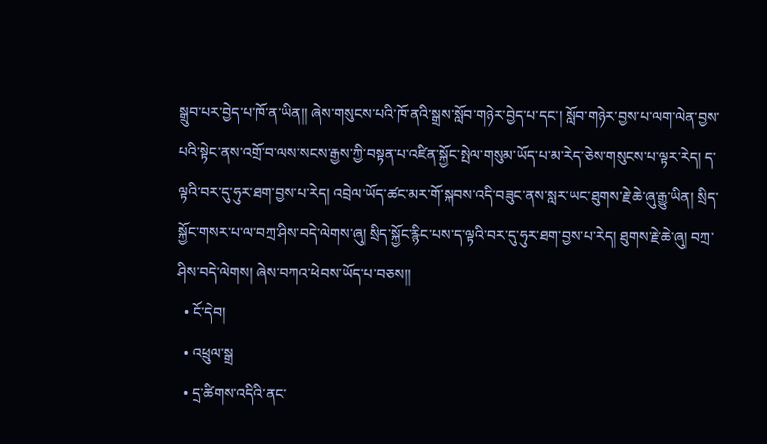སྒྲུབ་པར་བྱེད་པ་ཁོ་ན་ཡིན།། ཞེས་གསུངས་པའི་ཁོ་ནའི་སྒྲས་སློབ་གཉེར་བྱེད་པ་དང་། སློབ་གཉེར་བྱས་པ་ལག་ལེན་བྱས་པའི་སྟེང་ནས་འགྲོ་བ་ལས་སངས་རྒྱས་ཀྱི་བསྟན་པ་འཛིན་སྐྱོང་སྤེལ་གསུམ་ཡོད་པ་མ་རེད་ཅེས་གསུངས་པ་ལྟར་རེད། ད་ལྟའི་བར་དུ་ཧུར་ཐག་བྱས་པ་རེད། འབྲེལ་ཡོད་ཚང་མར་གོ་སྐབས་འདི་བཟུང་ནས་སླར་ཡང་ཐུགས་རྗེ་ཆེ་ཞུ་རྒྱུ་ཡིན། སྲིད་སྐྱོང་གསར་པ་ལ་བཀྲ་ཤིས་བདེ་ལེགས་ཞུ། སྲིད་སྐྱོང་རྙིང་པས་ད་ལྟའི་བར་དུ་ཧུར་ཐག་བྱས་པ་རེད། ཐུགས་རྗེ་ཆེ་ཞུ། བཀྲ་ཤིས་བདེ་ལེགས། ཞེས་བཀའ་ཕེབས་ཡོད་པ་བཅས།།
  • ངོ་དེབ།
  • འཕྲུལ་སྒྲ
  • དྲ་ཚིགས་འདིའི་ནང་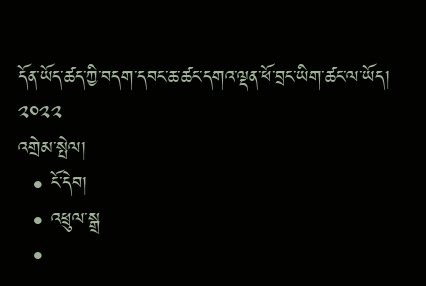དོན་ཡོད་ཚད་ཀྱི་བདག་དབང་ཆ་ཚང་དགའ་ལྡན་ཕོ་བྲང་ཡིག་ཚང་ལ་ཡོད། ༢༠༢༢
འགྲེམ་སྤེལ།
  • ངོ་དེབ།
  • འཕྲུལ་སྒྲ
  •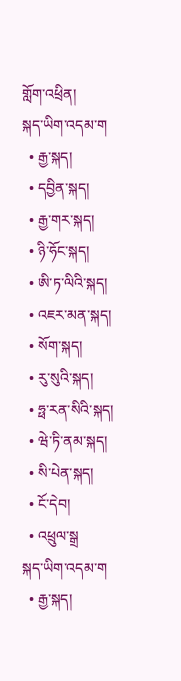གློག་འཕྲིན།
སྐད་ཡིག་འདམ་ག
  • རྒྱ་སྐད།
  • དབྱིན་སྐད།
  • རྒྱ་གར་སྐད།
  • ཉི་ཧོང་སྐད།
  • ཨི་ཏ་ལིའི་སྐད།
  • འཇར་མན་སྐད།
  • སོག་སྐད།
  • རུ་སུའི་སྐད།
  • ཧྥ་རན་སིའི་སྐད།
  • ཝེ་ཏི་ནམ་སྐད།
  • སི་པེན་སྐད།
  • ངོ་དེབ།
  • འཕྲུལ་སྒྲ
སྐད་ཡིག་འདམ་ག
  • རྒྱ་སྐད།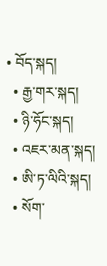• བོད་སྐད།
  • རྒྱ་གར་སྐད།
  • ཉི་ཧོང་སྐད།
  • འཇར་མན་སྐད།
  • ཨི་ཏ་ལིའི་སྐད།
  • སོག་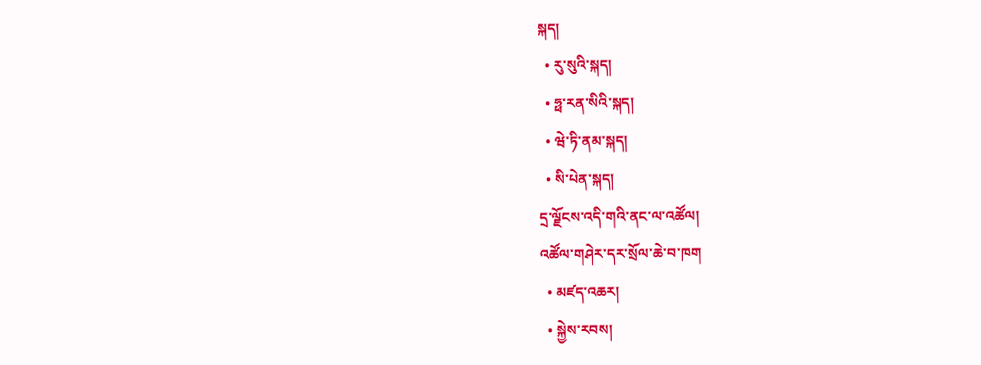སྐད།
  • རུ་སུའི་སྐད།
  • ཧྥ་རན་སིའི་སྐད།
  • ཝེ་ཏི་ནམ་སྐད།
  • སི་པེན་སྐད།
དྲ་ལྗོངས་འདི་གའི་ནང་ལ་འཚོལ།
འཚོལ་གཤེར་དར་སྲོལ་ཆེ་བ་ཁག
  • མཛད་འཆར།
  • སྐྱེས་རབས།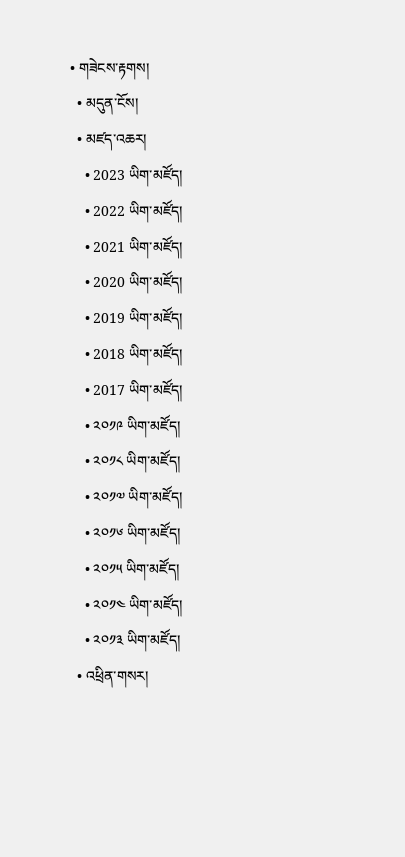• གཟེངས་རྟགས།
  • མདུན་ངོས།
  • མཛད་འཆར།
    • 2023 ཡིག་མཛོད།
    • 2022 ཡིག་མཛོད།
    • 2021 ཡིག་མཛོད།
    • 2020 ཡིག་མཛོད།
    • 2019 ཡིག་མཛོད།
    • 2018 ཡིག་མཛོད།
    • 2017 ཡིག་མཛོད།
    • ༢༠༡༩ ཡིག་མཛོད།
    • ༢༠༡༨ ཡིག་མཛོད།
    • ༢༠༡༧ ཡིག་མཛོད།
    • ༢༠༡༦ ཡིག་མཛོད།
    • ༢༠༡༥ ཡིག་མཛོད།
    • ༢༠༡༤ ཡིག་མཛོད།
    • ༢༠༡༣ ཡིག་མཛོད།
  • འཕྲིན་གསར།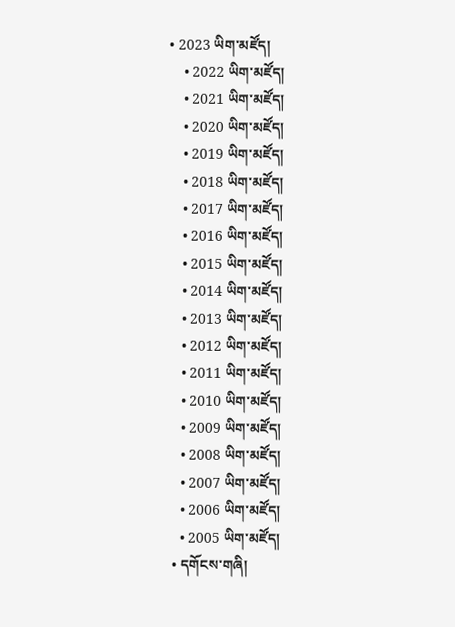• 2023 ཡིག་མཛོད།
    • 2022 ཡིག་མཛོད།
    • 2021 ཡིག་མཛོད།
    • 2020 ཡིག་མཛོད།
    • 2019 ཡིག་མཛོད།
    • 2018 ཡིག་མཛོད།
    • 2017 ཡིག་མཛོད།
    • 2016 ཡིག་མཛོད།
    • 2015 ཡིག་མཛོད།
    • 2014 ཡིག་མཛོད།
    • 2013 ཡིག་མཛོད།
    • 2012 ཡིག་མཛོད།
    • 2011 ཡིག་མཛོད།
    • 2010 ཡིག་མཛོད།
    • 2009 ཡིག་མཛོད།
    • 2008 ཡིག་མཛོད།
    • 2007 ཡིག་མཛོད།
    • 2006 ཡིག་མཛོད།
    • 2005 ཡིག་མཛོད།
  • དགོངས་གཞི།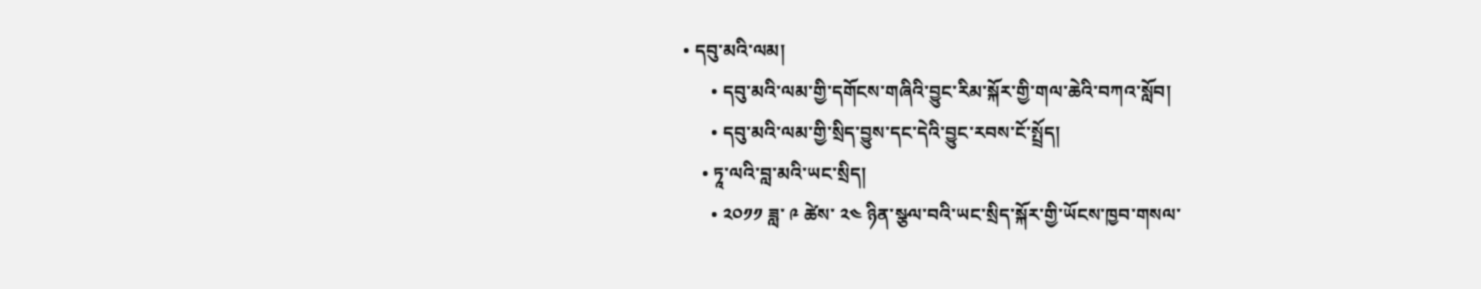• དབུ་མའི་ལམ།
      • དབུ་མའི་ལམ་གྱི་དགོངས་གཞིའི་བྱུང་རིམ་སྐོར་གྱི་གལ་ཆེའི་བཀའ་སློབ།
      • དབུ་མའི་ལམ་གྱི་སྲིད་བྱུས་དང་དེའི་བྱུང་རབས་ངོ་སྤྲོད།
    • ཏཱ་ལའི་བླ་མའི་ཡང་སྲིད།
      • ༢༠༡༡ ཟླ་ ༩ ཚེས་ ༢༤ ཉིན་སྩལ་བའི་ཡང་སྲིད་སྐོར་གྱི་ཡོངས་ཁྱབ་གསལ་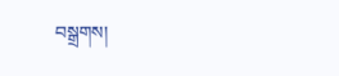བསྒྲགས།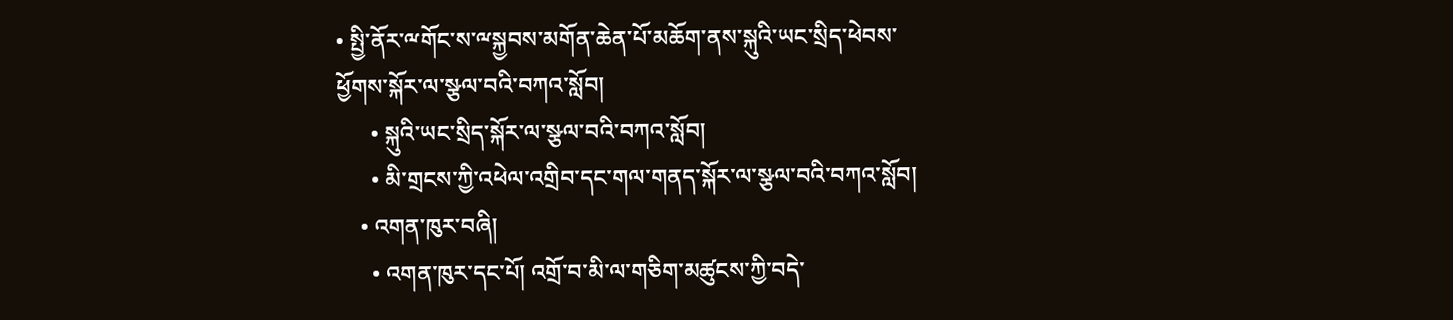• སྤྱི་ནོར་ྋགོང་ས་ྋསྐྱབས་མགོན་ཆེན་པོ་མཆོག་ནས་སྐུའི་ཡང་སྲིད་ཕེབས་ཕྱོགས་སྐོར་ལ་སྩལ་བའི་བཀའ་སློབ།
      • སྐུའི་ཡང་སྲིད་སྐོར་ལ་སྩལ་བའི་བཀའ་སློབ།
      • མི་གྲངས་ཀྱི་འཕེལ་འགྲིབ་དང་གལ་གནད་སྐོར་ལ་སྩལ་བའི་བཀའ་སློབ།
    • འགན་ཁུར་བཞི།
      • འགན་ཁུར་དང་པོ། འགྲོ་བ་མི་ལ་གཅིག་མཚུངས་ཀྱི་བདེ་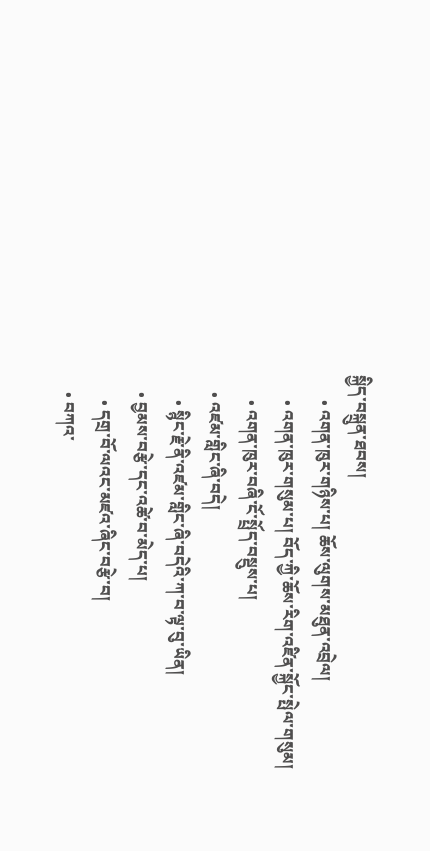སྐྱིད་བསྐྲུན་ཐབས།
      • འགན་ཁུར་གཉིས་པ། ཆོས་ལུགས་མཐུན་འབྲེལ།
      • འགན་ཁུར་གསུམ་པ། བོད་ཀྱི་ཆོས་རིག་འཛིན་སྐྱོང་སྤེལ་གསུམ།
      • འགན་ཁུར་བཞི་ངོ་སྤྲོད་བསྡུས་པ།
    • འཛམ་གླིང་ཞི་བདེ།
      • སྙིང་རྗེ་ནི་འཛམ་གླིང་ཞི་བདེའི་ཀ་བ་ལྟ་བུ་ཡིན།
    • བྱམས་བརྩེ་དང་འཚེ་བ་མེད་པ།
      • དགྲ་བོ་ལའང་མཛའ་ཞིང་བརྩེ་བ།
    • བཀའ་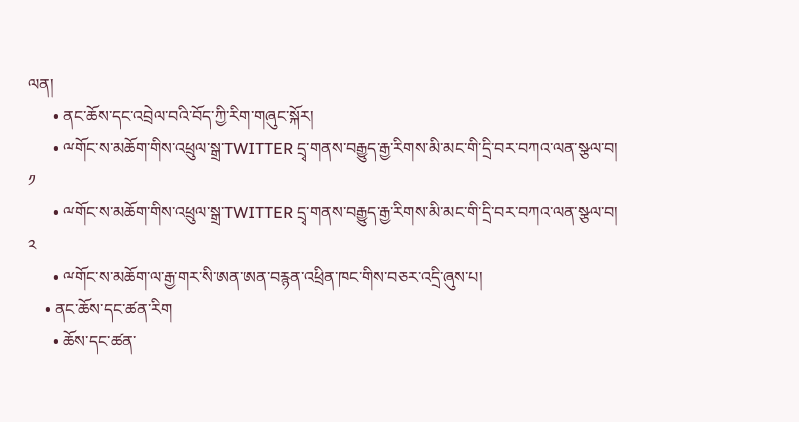ལན།
      • ནང་ཆོས་དང་འབྲེལ་བའི་བོད་ཀྱི་རིག་གཞུང་སྐོར།
      • ྋགོང་ས་མཆོག་གིས་འཕྲུལ་སྒྲ་TWITTER དྲྭ་གནས་བརྒྱུད་རྒྱ་རིགས་མི་མང་གི་དྲི་བར་བཀའ་ལན་སྩལ་བ། ༡
      • ྋགོང་ས་མཆོག་གིས་འཕྲུལ་སྒྲ་TWITTER དྲྭ་གནས་བརྒྱུད་རྒྱ་རིགས་མི་མང་གི་དྲི་བར་བཀའ་ལན་སྩལ་བ། ༢
      • ྋགོང་ས་མཆོག་ལ་རྒྱ་གར་སི་ཨན་ཨན་བརྙན་འཕྲིན་ཁང་གིས་བཅར་འདྲི་ཞུས་པ།
    • ནང་ཆོས་དང་ཚན་རིག
      • ཆོས་དང་ཚན་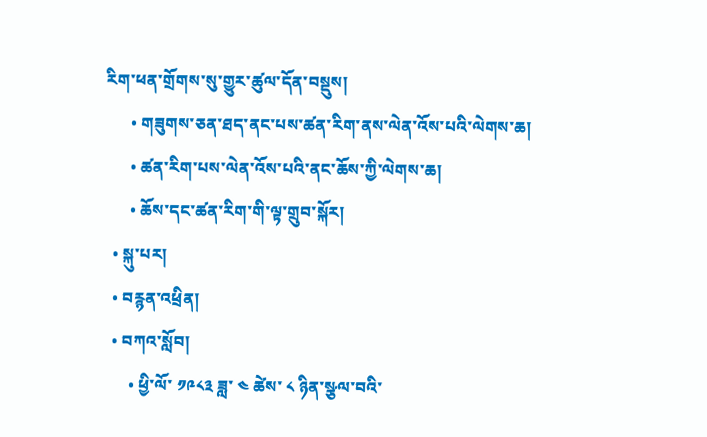རིག་ཕན་གྲོགས་སུ་གྱུར་ཚུལ་དོན་བསྡུས།
      • གཟུགས་ཅན་ཐད་ནང་པས་ཚན་རིག་ནས་ལེན་འོས་པའི་ལེགས་ཆ།
      • ཚན་རིག་པས་ལེན་འོས་པའི་ནང་ཆོས་ཀྱི་ལེགས་ཆ།
      • ཆོས་དང་ཚན་རིག་གི་ལྟ་གྲུབ་སྐོར།
  • སྐུ་པར།
  • བརྙན་འཕྲིན།
  • བཀའ་སློབ།
      • ཕྱི་ལོ་ ༡༩༨༣ ཟླ་ ༤ ཚེས་ ༨ ཉིན་སྩལ་བའི་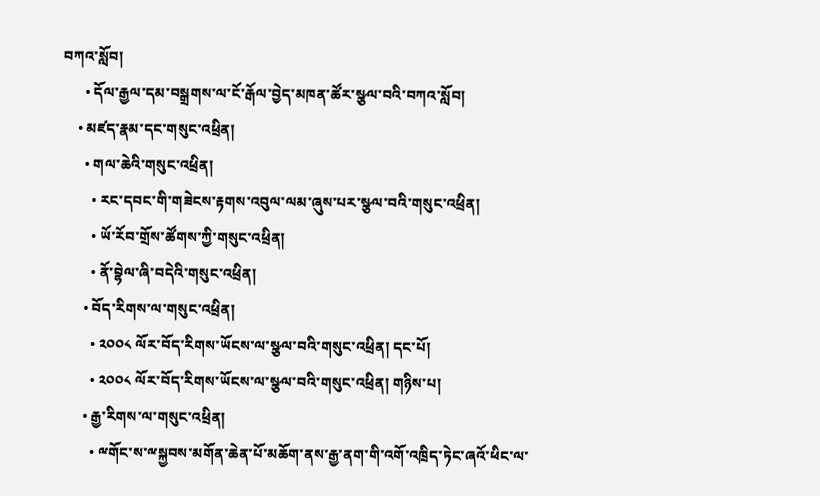བཀའ་སློབ།
      • དོལ་རྒྱལ་དམ་བསྒྲགས་ལ་ངོ་རྒོལ་བྱེད་མཁན་ཚོར་སྩལ་བའི་བཀའ་སློབ།
    • མཛད་རྣམ་དང་གསུང་འཕྲིན།
      • གལ་ཆེའི་གསུང་འཕྲིན།
        • རང་དབང་གི་གཟེངས་རྟགས་འབུལ་ལམ་ཞུས་པར་སྩལ་བའི་གསུང་འཕྲིན།
        • ཡོ་རོབ་གྲོས་ཚོགས་ཀྱི་གསུང་འཕྲིན།
        • ནོ་བྷེལ་ཞི་བདེའི་གསུང་འཕྲིན།
      • བོད་རིགས་ལ་གསུང་འཕྲིན།
        • ༢༠༠༨ ལོར་བོད་རིགས་ཡོངས་ལ་སྩལ་བའི་གསུང་འཕྲིན། དང་པོ།
        • ༢༠༠༨ ལོར་བོད་རིགས་ཡོངས་ལ་སྩལ་བའི་གསུང་འཕྲིན། གཉིས་པ།
      • རྒྱ་རིགས་ལ་གསུང་འཕྲིན།
        • ྋགོང་ས་ྋསྐྱབས་མགོན་ཆེན་པོ་མཆོག་ནས་རྒྱ་ནག་གི་འགོ་འཁྲིད་ཏེང་ཞའོ་ཕིང་ལ་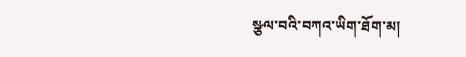སྩལ་བའི་བཀའ་ཡིག་ཐོག་མ།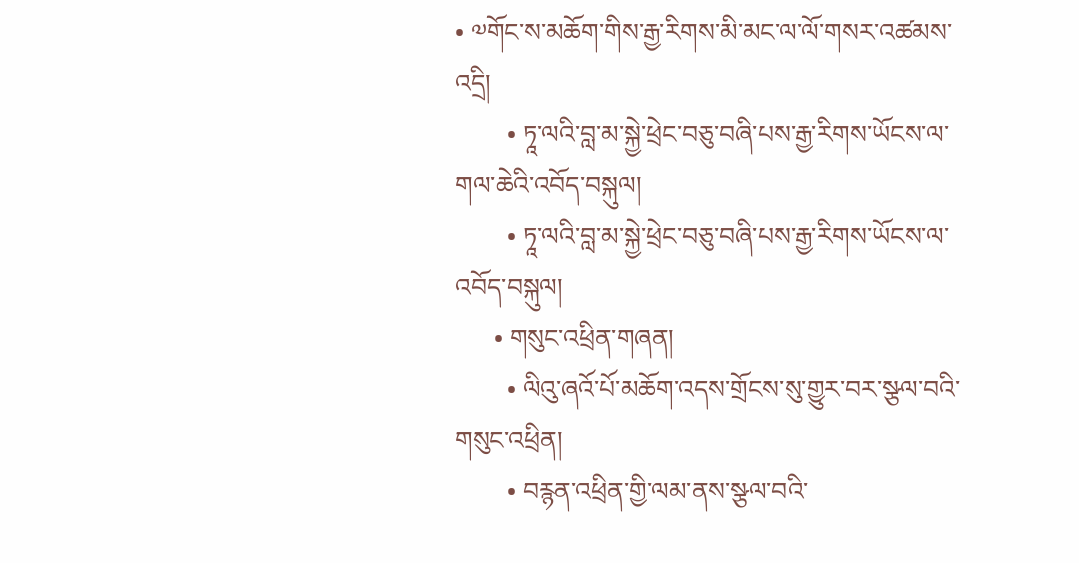• ༧གོང་ས་མཆོག་གིས་རྒྱ་རིགས་མི་མང་ལ་ལོ་གསར་འཚམས་འདྲི།
        • ཏཱ་ལའི་བླ་མ་སྐྱེ་ཕྲེང་བཅུ་བཞི་པས་རྒྱ་རིགས་ཡོངས་ལ་གལ་ཆེའི་འབོད་བསྐུལ།
        • ཏཱ་ལའི་བླ་མ་སྐྱེ་ཕྲེང་བཅུ་བཞི་པས་རྒྱ་རིགས་ཡོངས་ལ་འབོད་བསྐུལ།
      • གསུང་འཕྲིན་གཞན།
        • ལིའུ་ཞའོ་པོ་མཆོག་འདས་གྲོངས་སུ་གྱུར་བར་སྩལ་བའི་གསུང་འཕྲིན།
        • བརྙན་འཕྲིན་གྱི་ལམ་ནས་སྩལ་བའི་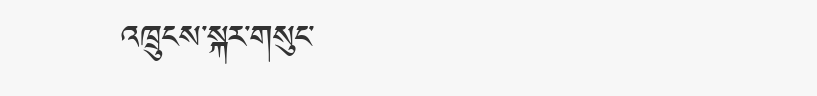འཁྲུངས་སྐར་གསུང་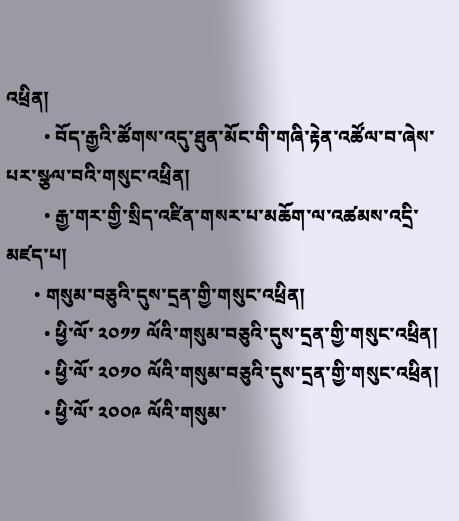འཕྲིན།
        • བོད་རྒྱའི་ཚོགས་འདུ་ཐུན་མོང་གི་གཞི་རྟེན་འཚོལ་བ་ཞེས་པར་སྩལ་བའི་གསུང་འཕྲིན།
        • རྒྱ་གར་གྱི་སྲིད་འཛིན་གསར་པ་མཆོག་ལ་འཚམས་འདྲི་མཛད་པ།
      • གསུམ་བཅུའི་དུས་དྲན་གྱི་གསུང་འཕྲིན།
        • ཕྱི་ལོ་ ༢༠༡༡ ལོའི་གསུམ་བཅུའི་དུས་དྲན་གྱི་གསུང་འཕྲིན།
        • ཕྱི་ལོ་ ༢༠༡༠ ལོའི་གསུམ་བཅུའི་དུས་དྲན་གྱི་གསུང་འཕྲིན།
        • ཕྱི་ལོ་ ༢༠༠༩ ལོའི་གསུམ་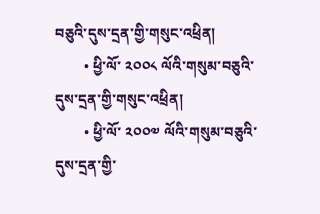བཅུའི་དུས་དྲན་གྱི་གསུང་འཕྲིན།
        • ཕྱི་ལོ་ ༢༠༠༨ ལོའི་གསུམ་བཅུའི་དུས་དྲན་གྱི་གསུང་འཕྲིན།
        • ཕྱི་ལོ་ ༢༠༠༧ ལོའི་གསུམ་བཅུའི་དུས་དྲན་གྱི་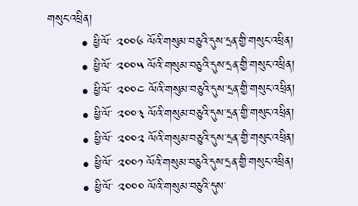གསུང་འཕྲིན།
        • ཕྱི་ལོ་ ༢༠༠༦ ལོའི་གསུམ་བཅུའི་དུས་དྲན་གྱི་གསུང་འཕྲིན།
        • ཕྱི་ལོ་ ༢༠༠༥ ལོའི་གསུམ་བཅུའི་དུས་དྲན་གྱི་གསུང་འཕྲིན།
        • ཕྱི་ལོ་ ༢༠༠༤ ལོའི་གསུམ་བཅུའི་དུས་དྲན་གྱི་གསུང་འཕྲིན།
        • ཕྱི་ལོ་ ༢༠༠༣ ལོའི་གསུམ་བཅུའི་དུས་དྲན་གྱི་གསུང་འཕྲིན།
        • ཕྱི་ལོ་ ༢༠༠༢ ལོའི་གསུམ་བཅུའི་དུས་དྲན་གྱི་གསུང་འཕྲིན།
        • ཕྱི་ལོ་ ༢༠༠༡ ལོའི་གསུམ་བཅུའི་དུས་དྲན་གྱི་གསུང་འཕྲིན།
        • ཕྱི་ལོ་ ༢༠༠༠ ལོའི་གསུམ་བཅུའི་དུས་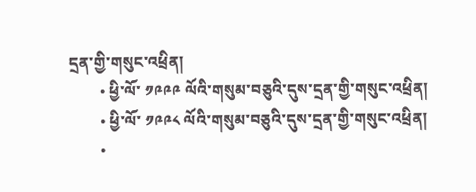དྲན་གྱི་གསུང་འཕྲིན།
        • ཕྱི་ལོ་ ༡༩༩༩ ལོའི་གསུམ་བཅུའི་དུས་དྲན་གྱི་གསུང་འཕྲིན།
        • ཕྱི་ལོ་ ༡༩༩༨ ལོའི་གསུམ་བཅུའི་དུས་དྲན་གྱི་གསུང་འཕྲིན།
        •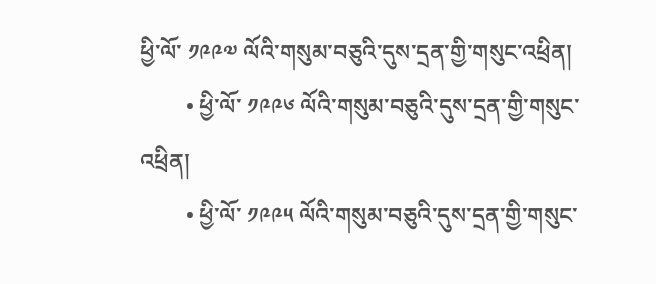ཕྱི་ལོ་ ༡༩༩༧ ལོའི་གསུམ་བཅུའི་དུས་དྲན་གྱི་གསུང་འཕྲིན།
        • ཕྱི་ལོ་ ༡༩༩༦ ལོའི་གསུམ་བཅུའི་དུས་དྲན་གྱི་གསུང་འཕྲིན།
        • ཕྱི་ལོ་ ༡༩༩༥ ལོའི་གསུམ་བཅུའི་དུས་དྲན་གྱི་གསུང་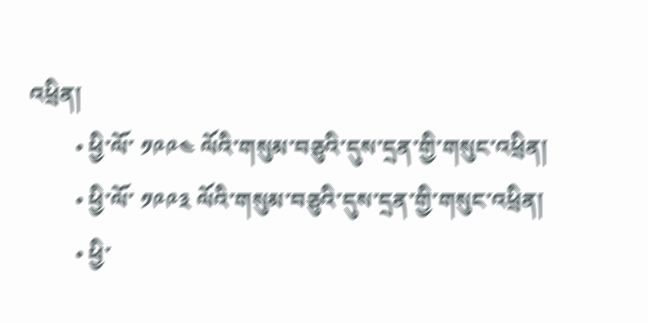འཕྲིན།
        • ཕྱི་ལོ་ ༡༩༩༤ ལོའི་གསུམ་བཅུའི་དུས་དྲན་གྱི་གསུང་འཕྲིན།
        • ཕྱི་ལོ་ ༡༩༩༣ ལོའི་གསུམ་བཅུའི་དུས་དྲན་གྱི་གསུང་འཕྲིན།
        • ཕྱི་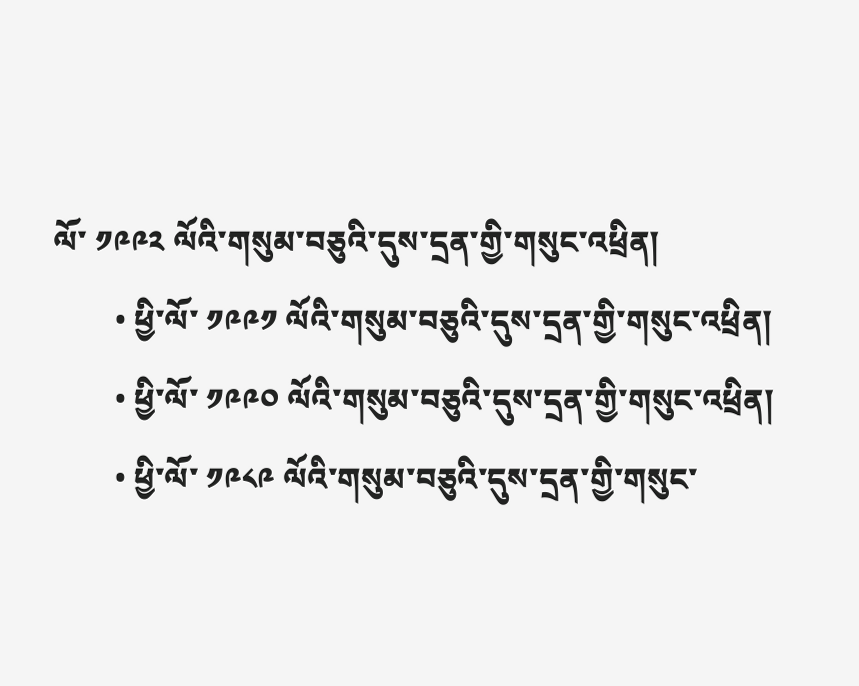ལོ་ ༡༩༩༢ ལོའི་གསུམ་བཅུའི་དུས་དྲན་གྱི་གསུང་འཕྲིན།
        • ཕྱི་ལོ་ ༡༩༩༡ ལོའི་གསུམ་བཅུའི་དུས་དྲན་གྱི་གསུང་འཕྲིན།
        • ཕྱི་ལོ་ ༡༩༩༠ ལོའི་གསུམ་བཅུའི་དུས་དྲན་གྱི་གསུང་འཕྲིན།
        • ཕྱི་ལོ་ ༡༩༨༩ ལོའི་གསུམ་བཅུའི་དུས་དྲན་གྱི་གསུང་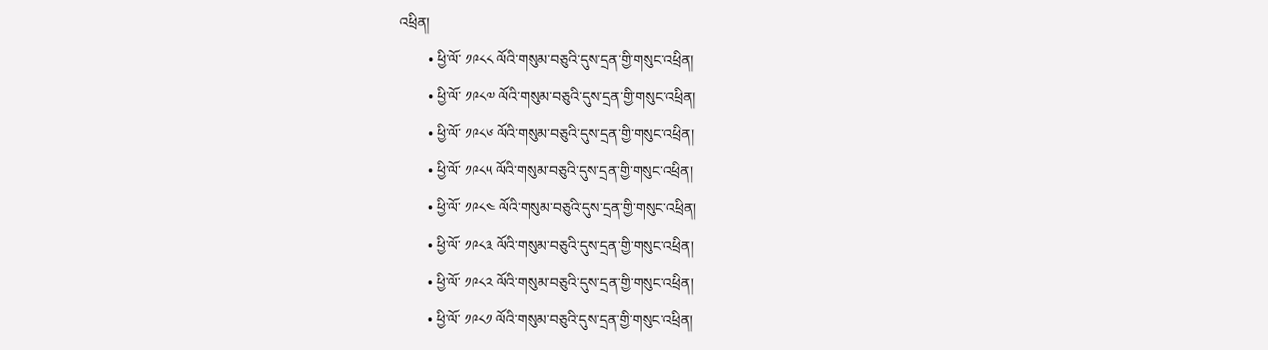འཕྲིན།
        • ཕྱི་ལོ་ ༡༩༨༨ ལོའི་གསུམ་བཅུའི་དུས་དྲན་གྱི་གསུང་འཕྲིན།
        • ཕྱི་ལོ་ ༡༩༨༧ ལོའི་གསུམ་བཅུའི་དུས་དྲན་གྱི་གསུང་འཕྲིན།
        • ཕྱི་ལོ་ ༡༩༨༦ ལོའི་གསུམ་བཅུའི་དུས་དྲན་གྱི་གསུང་འཕྲིན།
        • ཕྱི་ལོ་ ༡༩༨༥ ལོའི་གསུམ་བཅུའི་དུས་དྲན་གྱི་གསུང་འཕྲིན།
        • ཕྱི་ལོ་ ༡༩༨༤ ལོའི་གསུམ་བཅུའི་དུས་དྲན་གྱི་གསུང་འཕྲིན།
        • ཕྱི་ལོ་ ༡༩༨༣ ལོའི་གསུམ་བཅུའི་དུས་དྲན་གྱི་གསུང་འཕྲིན།
        • ཕྱི་ལོ་ ༡༩༨༢ ལོའི་གསུམ་བཅུའི་དུས་དྲན་གྱི་གསུང་འཕྲིན།
        • ཕྱི་ལོ་ ༡༩༨༡ ལོའི་གསུམ་བཅུའི་དུས་དྲན་གྱི་གསུང་འཕྲིན།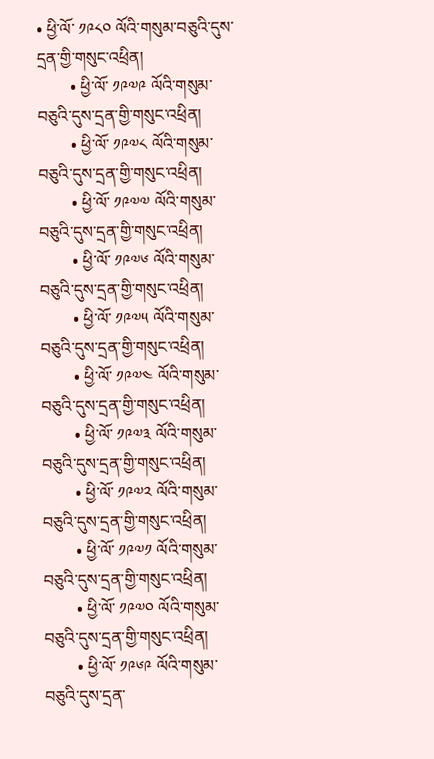• ཕྱི་ལོ་ ༡༩༨༠ ལོའི་གསུམ་བཅུའི་དུས་དྲན་གྱི་གསུང་འཕྲིན།
        • ཕྱི་ལོ་ ༡༩༧༩ ལོའི་གསུམ་བཅུའི་དུས་དྲན་གྱི་གསུང་འཕྲིན།
        • ཕྱི་ལོ་ ༡༩༧༨ ལོའི་གསུམ་བཅུའི་དུས་དྲན་གྱི་གསུང་འཕྲིན།
        • ཕྱི་ལོ་ ༡༩༧༧ ལོའི་གསུམ་བཅུའི་དུས་དྲན་གྱི་གསུང་འཕྲིན།
        • ཕྱི་ལོ་ ༡༩༧༦ ལོའི་གསུམ་བཅུའི་དུས་དྲན་གྱི་གསུང་འཕྲིན།
        • ཕྱི་ལོ་ ༡༩༧༥ ལོའི་གསུམ་བཅུའི་དུས་དྲན་གྱི་གསུང་འཕྲིན།
        • ཕྱི་ལོ་ ༡༩༧༤ ལོའི་གསུམ་བཅུའི་དུས་དྲན་གྱི་གསུང་འཕྲིན།
        • ཕྱི་ལོ་ ༡༩༧༣ ལོའི་གསུམ་བཅུའི་དུས་དྲན་གྱི་གསུང་འཕྲིན།
        • ཕྱི་ལོ་ ༡༩༧༢ ལོའི་གསུམ་བཅུའི་དུས་དྲན་གྱི་གསུང་འཕྲིན།
        • ཕྱི་ལོ་ ༡༩༧༡ ལོའི་གསུམ་བཅུའི་དུས་དྲན་གྱི་གསུང་འཕྲིན།
        • ཕྱི་ལོ་ ༡༩༧༠ ལོའི་གསུམ་བཅུའི་དུས་དྲན་གྱི་གསུང་འཕྲིན།
        • ཕྱི་ལོ་ ༡༩༦༩ ལོའི་གསུམ་བཅུའི་དུས་དྲན་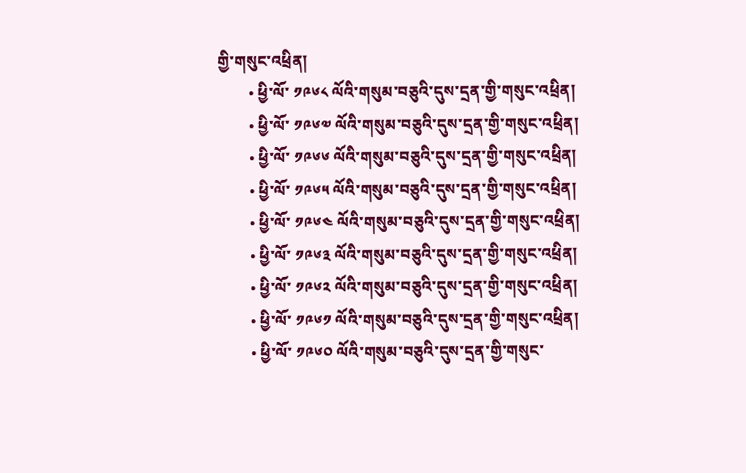གྱི་གསུང་འཕྲིན།
        • ཕྱི་ལོ་ ༡༩༦༨ ལོའི་གསུམ་བཅུའི་དུས་དྲན་གྱི་གསུང་འཕྲིན།
        • ཕྱི་ལོ་ ༡༩༦༧ ལོའི་གསུམ་བཅུའི་དུས་དྲན་གྱི་གསུང་འཕྲིན།
        • ཕྱི་ལོ་ ༡༩༦༦ ལོའི་གསུམ་བཅུའི་དུས་དྲན་གྱི་གསུང་འཕྲིན།
        • ཕྱི་ལོ་ ༡༩༦༥ ལོའི་གསུམ་བཅུའི་དུས་དྲན་གྱི་གསུང་འཕྲིན།
        • ཕྱི་ལོ་ ༡༩༦༤ ལོའི་གསུམ་བཅུའི་དུས་དྲན་གྱི་གསུང་འཕྲིན།
        • ཕྱི་ལོ་ ༡༩༦༣ ལོའི་གསུམ་བཅུའི་དུས་དྲན་གྱི་གསུང་འཕྲིན།
        • ཕྱི་ལོ་ ༡༩༦༢ ལོའི་གསུམ་བཅུའི་དུས་དྲན་གྱི་གསུང་འཕྲིན།
        • ཕྱི་ལོ་ ༡༩༦༡ ལོའི་གསུམ་བཅུའི་དུས་དྲན་གྱི་གསུང་འཕྲིན།
        • ཕྱི་ལོ་ ༡༩༦༠ ལོའི་གསུམ་བཅུའི་དུས་དྲན་གྱི་གསུང་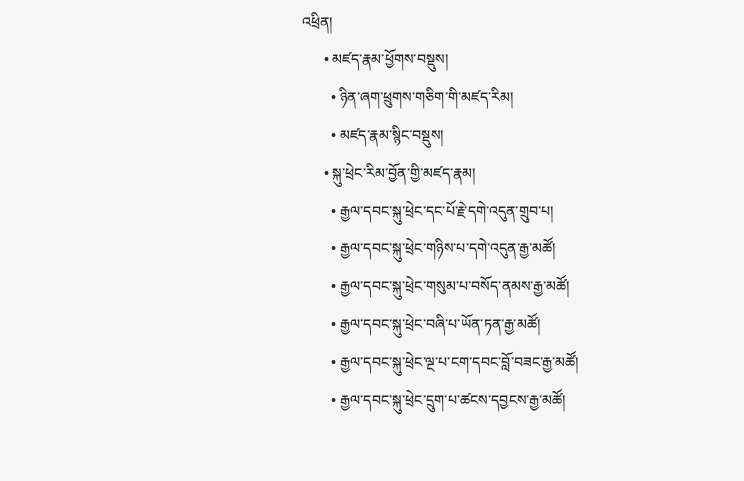འཕྲིན།
      • མཛད་རྣམ་ཕྱོགས་བསྡུས།
        • ཉིན་ཞག་ཕྲུགས་གཅིག་གི་མཛད་རིམ།
        • མཛད་རྣམ་སྙིང་བསྡུས།
      • སྐུ་ཕྲེང་རིམ་བྱོན་གྱི་མཛད་རྣམ།
        • རྒྱལ་དབང་སྐུ་ཕྲེང་དང་པོ་རྗེ་དགེ་འདུན་གྲུབ་པ།
        • རྒྱལ་དབང་སྐུ་ཕྲེང་གཉིས་པ་དགེ་འདུན་རྒྱ་མཚོ།
        • རྒྱལ་དབང་སྐུ་ཕྲེང་གསུམ་པ་བསོད་ནམས་རྒྱ་མཚོ།
        • རྒྱལ་དབང་སྐུ་ཕྲེང་བཞི་པ་ཡོན་ཏན་རྒྱ་མཚོ།
        • རྒྱལ་དབང་སྐུ་ཕྲེང་ལྔ་པ་ངག་དབང་བློ་བཟང་རྒྱ་མཚོ།
        • རྒྱལ་དབང་སྐུ་ཕྲེང་དྲུག་པ་ཚངས་དབྱངས་རྒྱ་མཚོ།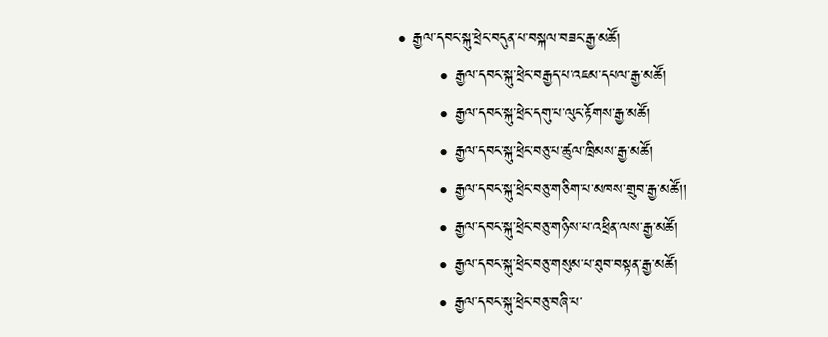• རྒྱལ་དབང་སྐུ་ཕྲེང་བདུན་པ་བསྐལ་བཟང་རྒྱ་མཚོ།
        • རྒྱལ་དབང་སྐུ་ཕྲེང་བརྒྱད་པ་འཇམ་དཔལ་རྒྱ་མཚོ།
        • རྒྱལ་དབང་སྐུ་ཕྲེང་དགུ་པ་ལུང་རྟོགས་རྒྱ་མཚོ།
        • རྒྱལ་དབང་སྐུ་ཕྲེང་བཅུ་པ་ཚུལ་ཁྲིམས་རྒྱ་མཚོ།
        • རྒྱལ་དབང་སྐུ་ཕྲེང་བཅུ་གཅིག་པ་མཁས་གྲུབ་རྒྱ་མཚོ།།
        • རྒྱལ་དབང་སྐུ་ཕྲེང་བཅུ་གཉིས་པ་འཕྲིན་ལས་རྒྱ་མཚོ།
        • རྒྱལ་དབང་སྐུ་ཕྲེང་བཅུ་གསུམ་པ་ཐུབ་བསྟན་རྒྱ་མཚོ།
        • རྒྱལ་དབང་སྐུ་ཕྲེང་བཅུ་བཞི་པ་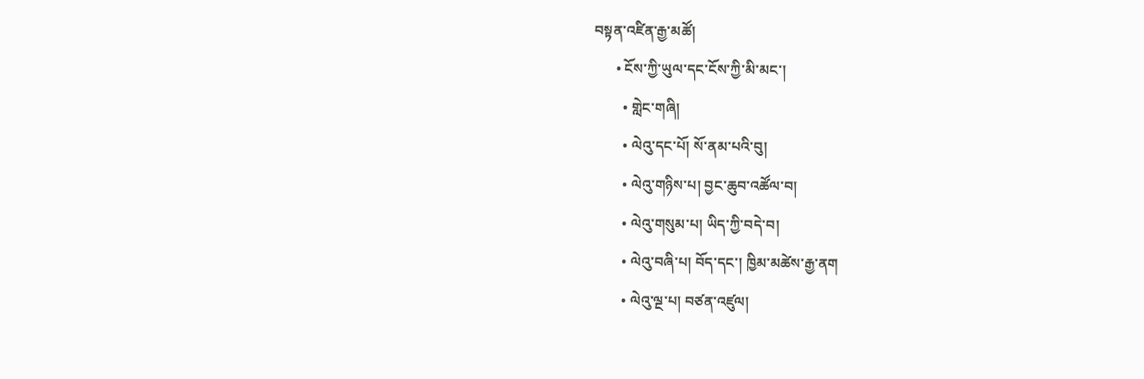བསྟན་འཛིན་རྒྱ་མཚོ།
      • ངོས་ཀྱི་ཡུལ་དང་ངོས་ཀྱི་མི་མང་།
        • གླེང་གཞི།
        • ལེའུ་དང་པོ། སོ་ནམ་པའི་བུ།
        • ལེའུ་གཉིས་པ། བྱང་ཆུབ་འཚོལ་བ།
        • ལེའུ་གསུམ་པ། ཡིད་ཀྱི་བདེ་བ།
        • ལེའུ་བཞི་པ། བོད་དང་། ཁྱིམ་མཚེས་རྒྱ་ནག
        • ལེའུ་ལྔ་པ། བཙན་འཛུལ།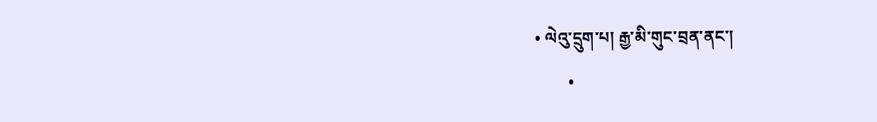• ལེའུ་དྲུག་པ། རྒྱ་མི་གུང་བྲན་ནང་།
        •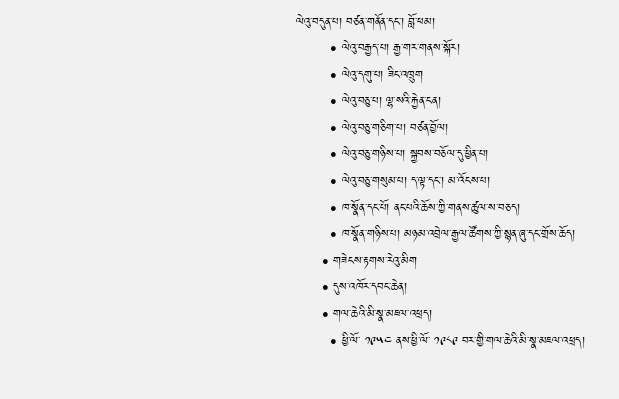ལེའུ་བདུན་པ། བཙན་གནོན་དང་། བློ་ཕམ།
        • ལེའུ་བརྒྱད་པ། རྒྱ་གར་གནས་སྐོར།
        • ལེའུ་དགུ་པ། ཟིང་འཁྲུག
        • ལེའུ་བཅུ་པ། ལྷ་སའི་རྐྱེན་ངན།
        • ལེའུ་བཅུ་གཅིག་པ། བཙན་བྱོལ།
        • ལེའུ་བཅུ་གཉིས་པ། སྐྱབས་བཅོལ་དུ་ཕྱིན་པ།
        • ལེའུ་བཅུ་གསུམ་པ། ད་ལྟ་དང་། མ་འོངས་པ།
        • ཁ་སྣོན་དང་པོ། ནང་པའི་ཆོས་ཀྱི་གནས་ཚུལ་ས་བཅད།
        • ཁ་སྣོན་གཉིས་པ། མཉམ་འབྲེལ་རྒྱལ་ཚོགས་ཀྱི་སྙན་ཞུ་དང་གྲོས་ཆོད།
      • གཟེངས་རྟགས་རེའུ་མིག
      • དུས་འཁོར་དབང་ཆེན།
      • གལ་ཆེའི་མི་སྣ་མཇལ་འཕྲད།
        • ཕྱི་ལོ་ ༡༩༥༤ ནས་ཕྱི་ལོ་ ༡༩༨༩ བར་གྱི་གལ་ཆེའི་མི་སྣ་མཇལ་འཕྲད།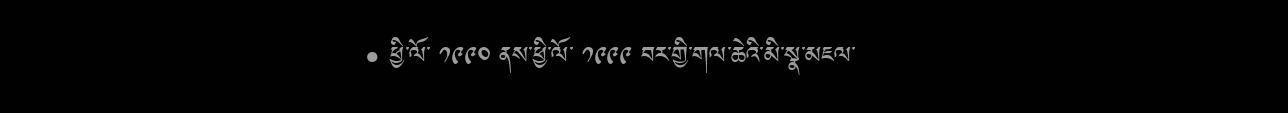• ཕྱི་ལོ་ ༡༩༩༠ ནས་ཕྱི་ལོ་ ༡༩༩༩ བར་གྱི་གལ་ཆེའི་མི་སྣ་མཇལ་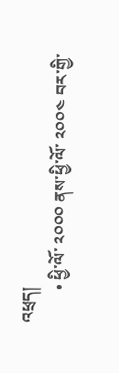འཕྲད།
        • ཕྱི་ལོ་ ༢༠༠༠ ནས་ཕྱི་ལོ་ ༢༠༠༤ བར་གྱི་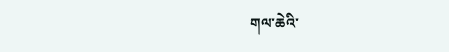གལ་ཆེའི་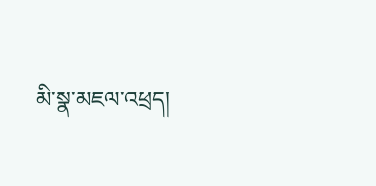མི་སྣ་མཇལ་འཕྲད།